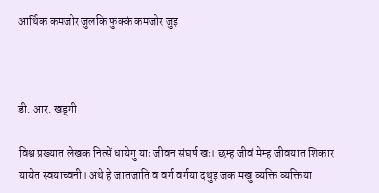आर्थिक कमजोर जुलकि फुक्कं कमजोर जुइ



डी. आर. खड्गी

विश्व प्रख्यात लेखक नित्सें धायेगु याः जीवन संघर्ष खः। छम्ह जीवं मेम्ह जीवयात शिकार यायेत स्वयाच्वनी। अथे हे जातजाति व वर्ग वर्गया दथुइ जक मखु व्यक्ति व्यक्तिया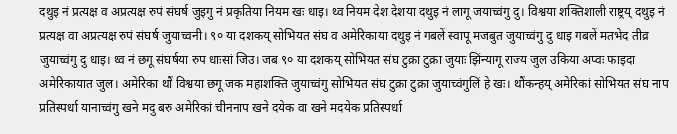दथुइ नं प्रत्यक्ष व अप्रत्यक्ष रुपं संघर्ष जुइगु नं प्रकृतिया नियम खः धाइ। थ्व नियम देश देशया दथुइ नं लागू जयाच्वंगु दु। विश्वया शक्तिशाली राष्ट्रय् दथुइ नं प्रत्यक्ष वा अप्रत्यक्ष रुपं संघर्ष जुयाच्वनी। ९० या दशकय् सोभियत संघ व अमेरिकाया दथुइ नं गबलें स्वापू मजबुत जुयाच्वंगु दु धाइ गबलें मतभेद तीव्र जुयाच्वंगु दु धाइ। थ्व नं छगू संघर्षया रुप धाःसां जिउ। जब ९० या दशकय् सोभियत संघ टुक्रा टुक्रा जुयाः झिंन्यागू राज्य जुल उकिया अप्वः फाइदा अमेरिकायात जुल। अमेरिका थौं विश्वया छगू जक महाशक्ति जुयाच्वंगु सोभियत संघ टुक्रा टुक्रा जुयाच्वंगुलिं हे खः। थौंकन्हय् अमेरिकां सोभियत संघ नाप प्रतिस्पर्धा यानाच्वंगु खने मदु बरु अमेरिकां चीननाप खने दयेक वा खने मदयेक प्रतिस्पर्धा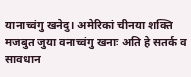यानाच्वंगु खनेदु। अमेरिकां चीनया शक्ति मजबुत जुया वनाच्वंगु खनाः अति हे सतर्क व सावधान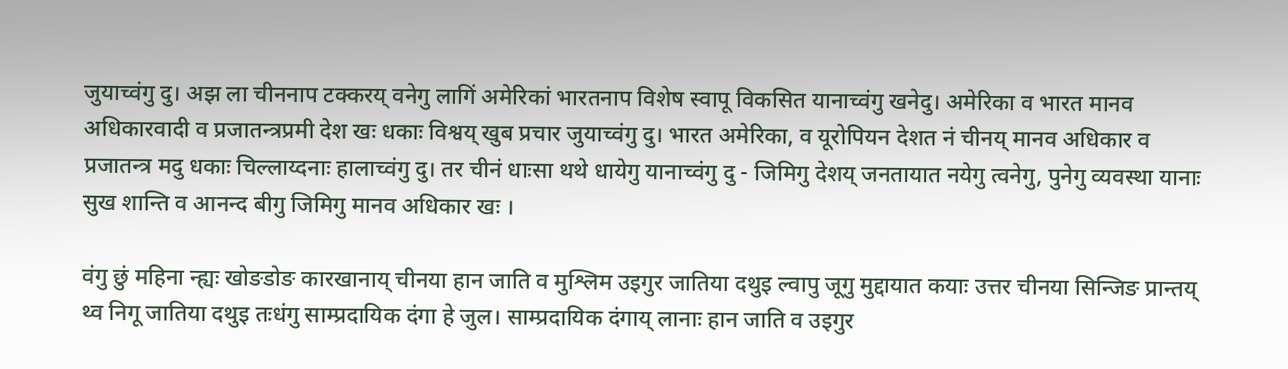जुयाच्वंगु दु। अझ ला चीननाप टक्करय् वनेगु लागिं अमेरिकां भारतनाप विशेष स्वापू विकसित यानाच्वंगु खनेदु। अमेरिका व भारत मानव अधिकारवादी व प्रजातन्त्रप्रमी देश खः धकाः विश्वय् खुब प्रचार जुयाच्वंगु दु। भारत अमेरिका, व यूरोपियन देशत नं चीनय् मानव अधिकार व प्रजातन्त्र मदु धकाः चिल्लाय्दनाः हालाच्वंगु दु। तर चीनं धाःसा थथे धायेगु यानाच्वंगु दु - जिमिगु देशय् जनतायात नयेगु त्वनेगु, पुनेगु व्यवस्था यानाः सुख शान्ति व आनन्द बीगु जिमिगु मानव अधिकार खः ।

वंगु छुं महिना न्ह्यः खोङडोङ कारखानाय् चीनया हान जाति व मुश्लिम उइगुर जातिया दथुइ ल्वापु जूगु मुद्दायात कयाः उत्तर चीनया सिन्जिङ प्रान्तय् थ्व निगू जातिया दथुइ तःधंगु साम्प्रदायिक दंगा हे जुल। साम्प्रदायिक दंगाय् लानाः हान जाति व उइगुर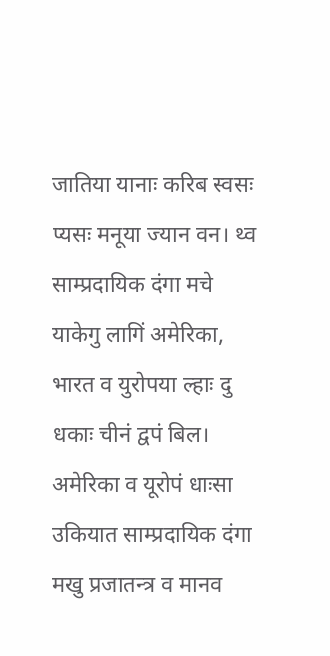जातिया यानाः करिब स्वसः प्यसः मनूया ज्यान वन। थ्व साम्प्रदायिक दंगा मचे याकेगु लागिं अमेरिका, भारत व युरोपया ल्हाः दु धकाः चीनं द्वपं बिल। अमेरिका व यूरोपं धाःसा उकियात साम्प्रदायिक दंगा मखु प्रजातन्त्र व मानव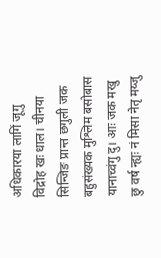अधिकारया लागिं जूगु विद्रोह खः धाल। चीनया सिन्जिङ प्रान्त छगुली जक बहुसंख्यक मुश्लिम बसोबास यानाच्वंगु दु। आः जक मखु छु वर्ष न्ह्यः नं मिसा नेतृ मय्जु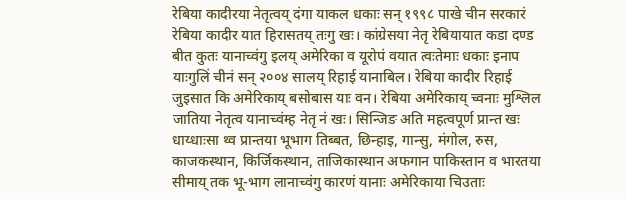रेबिया कादीरया नेतृत्वय् दंगा याकल धकाः सन् १९९८ पाखे चीन सरकारं रेबिया कादीर यात हिरासतय् तःगु खः। कांग्रेसया नेतृ रेबियायात कडा दण्ड बीत कुतः यानाच्वंगु इलय् अमेरिका व यूरोपं वयात त्वःतेमाः धकाः इनाप याःगुलिं चीनं सन् २००४ सालय् रिहाई यानाबिल। रेबिया कादीर रिहाई जुइसात कि अमेरिकाय् बसोबास याः वन। रेबिया अमेरिकाय् च्वनाः मुश्लिल जातिया नेतृत्व यानाच्वंम्ह नेतृ नं खः। सिन्जिङ अति महत्वपूर्ण प्रान्त खः धाय्धाःसा थ्व प्रान्तया भूभाग तिब्बत, छिन्हाइ, गान्सु, मंगोल, रुस, काजकस्थान, किर्जिकस्थान, ताजिकास्थान अफगान पाकिस्तान व भारतया सीमाय् तक भू-भाग लानाच्वंगु कारणं यानाः अमेरिकाया चिउताः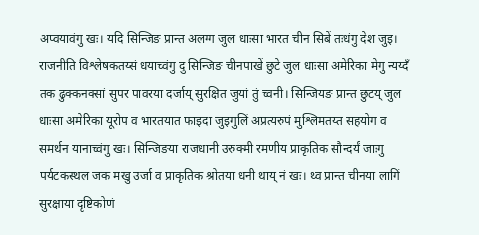अप्वयावंगु खः। यदि सिन्जिङ प्रान्त अलग्ग जुल धाःसा भारत चीन सिबें तःधंगु देश जुइ। राजनीति विश्लेषकतय्सं धयाच्वंगु दु सिन्जिङ चीनपाखें छुटे जुल धाःसा अमेरिका मेगु न्यय्दँ तक ढुक्कनक्सां सुपर पावरया दर्जाय् सुरक्षित जुयां तुं च्वनी। सिन्जियङ प्रान्त छुटय् जुल धाःसा अमेरिका यूरोप व भारतयात फाइदा जुइगुलिं अप्रत्यरुपं मुश्लिमतय्त सहयोग व समर्थन यानाच्वंगु खः। सिन्जिङया राजधानी उरुक्मी रमणीय प्राकृतिक सौन्दर्यं जाःगु पर्यटकस्थल जक मखु उर्जा व प्राकृतिक श्रोतया धनी थाय् नं खः। थ्व प्रान्त चीनया लागिं सुरक्षाया दृष्टिकोणं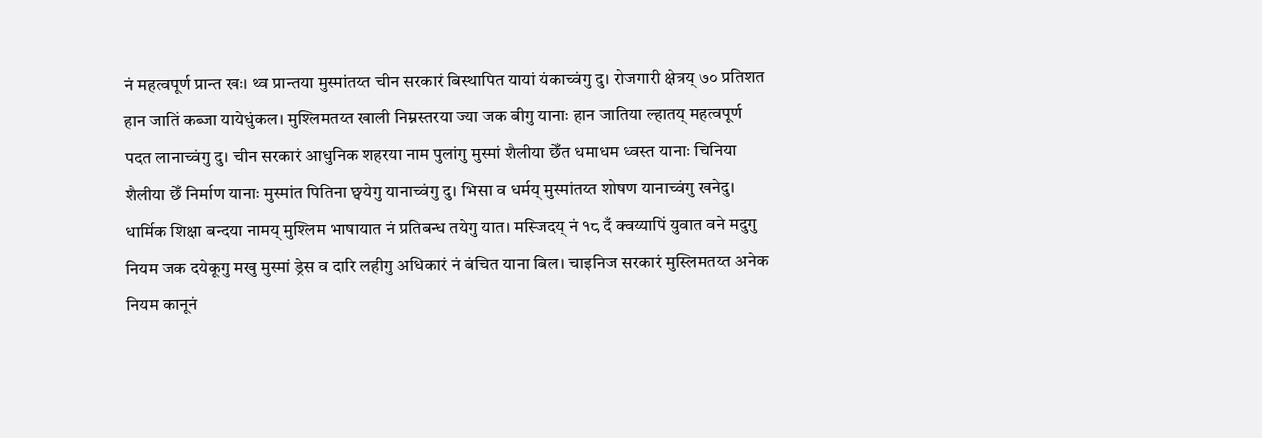नं महत्वपूर्ण प्रान्त खः। थ्व प्रान्तया मुस्मांतय्त चीन सरकारं बिस्थापित यायां यंकाच्वंगु दु। रोजगारी क्षेत्रय् ७० प्रतिशत हान जातिं कब्जा यायेधुंकल। मुश्लिमतय्त खाली निम्नस्तरया ज्या जक बीगु यानाः हान जातिया ल्हातय् महत्वपूर्ण पदत लानाच्वंगु दु। चीन सरकारं आधुनिक शहरया नाम पुलांगु मुस्मां शैलीया छेँत धमाधम ध्वस्त यानाः चिनिया शैलीया छेँ निर्माण यानाः मुस्मांत पितिना छ्वयेगु यानाच्वंगु दु। भिसा व धर्मय् मुस्मांतय्त शोषण यानाच्वंगु खनेदु। धार्मिक शिक्षा बन्दया नामय् मुश्लिम भाषायात नं प्रतिबन्ध तयेगु यात। मस्जिदय् नं १८ दँ क्वय्यापिं युवात वने मदुगु नियम जक दयेकूगु मखु मुस्मां ड्रेस व दारि लहीगु अधिकारं नं बंचित याना बिल। चाइनिज सरकारं मुस्लिमतय्त अनेक नियम कानूनं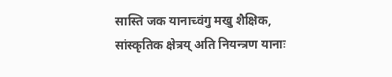सास्ति जक यानाच्वंगु मखु शैक्षिक, सांस्कृतिक क्षेत्रय् अति नियन्त्रण यानाः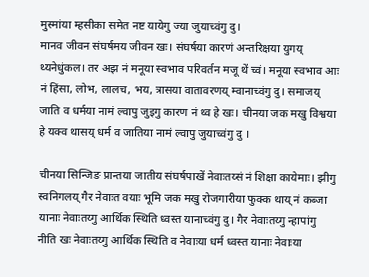मुस्मांया म्हसीका समेत नष्ट यायेगु ज्या जुयाच्वंगु दु।
मानव जीवन संघर्षमय जीवन खः। संघर्षया कारणं अन्तरिक्षया युगय् थ्यनेधुंकल। तर अझ नं मनूया स्वभाव परिवर्तन मजू थें च्वं। मनूया स्वभाव आः नं हिंसा, लोभ, लालच, भय, त्रासया वातावरणय् म्वानाच्वंगु दु। समाजय् जाति व धर्मया नामं ल्वापु जुइगु कारण नं थ्व हे खः। चीनया जक मखु विश्वया हे यक्व थासय् धर्म व जातिया नामं ल्वापु जुयाच्वंगु दु ।

चीनया सिन्जिङ प्रान्तया जातीय संघर्षपाखें नेवाःतय्सं नं शिक्षा कायेमाः। झीगु स्वनिगलय् गैर नेवाःत वयाः भूमि जक मखु रोजगारीया फुक्क थाय् नं कब्जा यानाः नेवाःतय्गु आर्थिक स्थिति ध्वस्त यानाच्वंगु दु। गैर नेवाःतय्गु न्हापांगु नीति खः नेवाःतय्गु आर्थिक स्थिति व नेवाःया धर्म ध्वस्त यानाः नेवाःया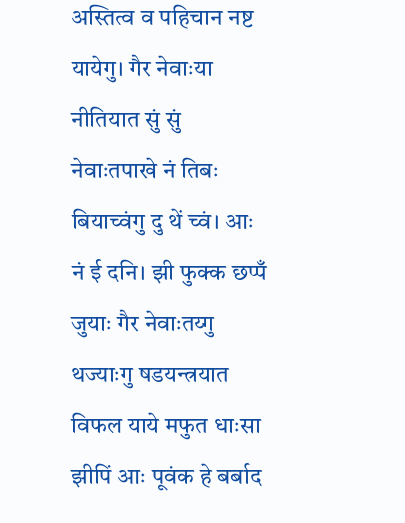अस्तित्व व पहिचान नष्ट यायेगु। गैर नेवाःया नीतियात सुं सुं नेवाःतपाखे नं तिबः बियाच्वंगु दु थें च्वं। आः नं ई दनि। झी फुक्क छप्पँ जुयाः गैर नेवाःतय्गु थज्याःगु षडयन्त्रयात विफल याये मफुत धाःसा झीपिं आः पूवंक हे बर्बाद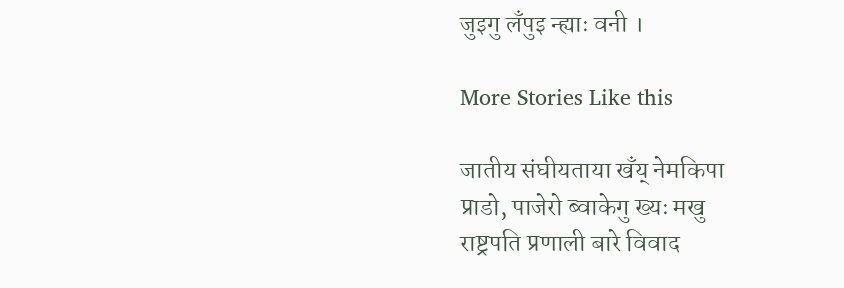जुइगु लँपुइ न्ह्याः वनी ।

More Stories Like this

जातीय संघीयताया खँय् नेमकिपा
प्राडो, पाजेरो ब्वाकेगु ख्यः मखु
राष्ट्रपति प्रणाली बारे विवाद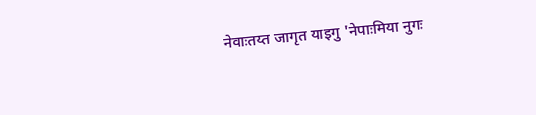नेवाःतय्त जागृत याइगु 'नेपाःमिया नुगः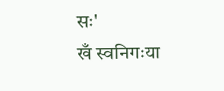सः'
खँ स्वनिगःया